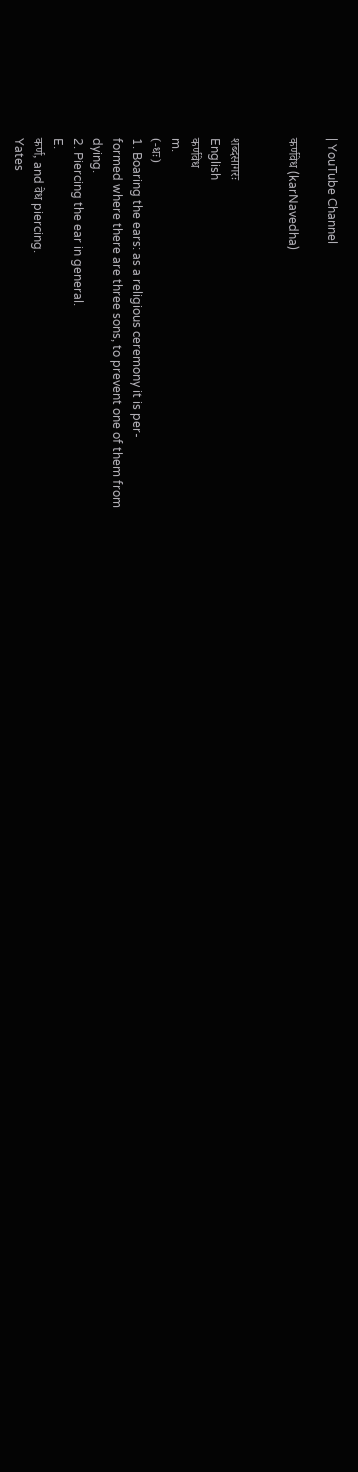| YouTube Channel

कर्णवेध (karNavedha)


शब्दसागरः
English
कर्णवेध
m.
(-धः)
1. Boaring the ears: as a religious ceremony it is per-
formed where there are three sons, to prevent one of them from
dying.
2. Piercing the ear in general.
E.
कर्ण, and वेध piercing.
Yates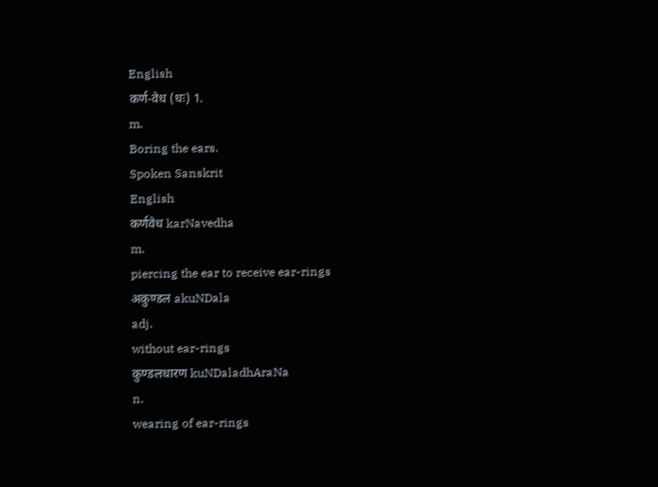English
कर्ण-वेध (धः) 1.
m.
Boring the ears.
Spoken Sanskrit
English
कर्णवेध karNavedha
m.
piercing the ear to receive ear-rings
अकुण्डल akuNDala
adj.
without ear-rings
कुण्डलधारण kuNDaladhAraNa
n.
wearing of ear-rings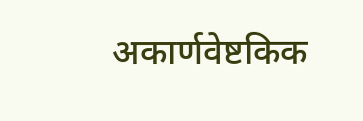अकार्णवेष्टकिक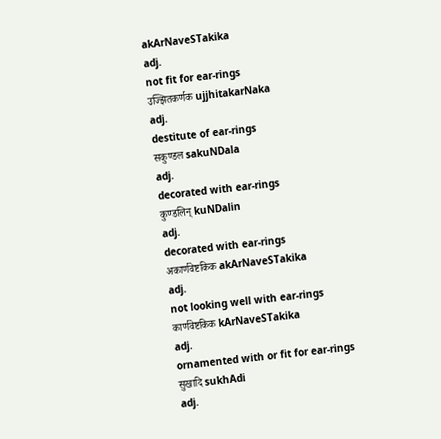akArNaveSTakika
adj.
not fit for ear-rings
उज्झितकर्णक ujjhitakarNaka
adj.
destitute of ear-rings
सकुण्डल sakuNDala
adj.
decorated with ear-rings
कुण्डलिन् kuNDalin
adj.
decorated with ear-rings
अकार्णवेष्टकिक akArNaveSTakika
adj.
not looking well with ear-rings
कार्णवेष्टकिक kArNaveSTakika
adj.
ornamented with or fit for ear-rings
सुखादि sukhAdi
adj.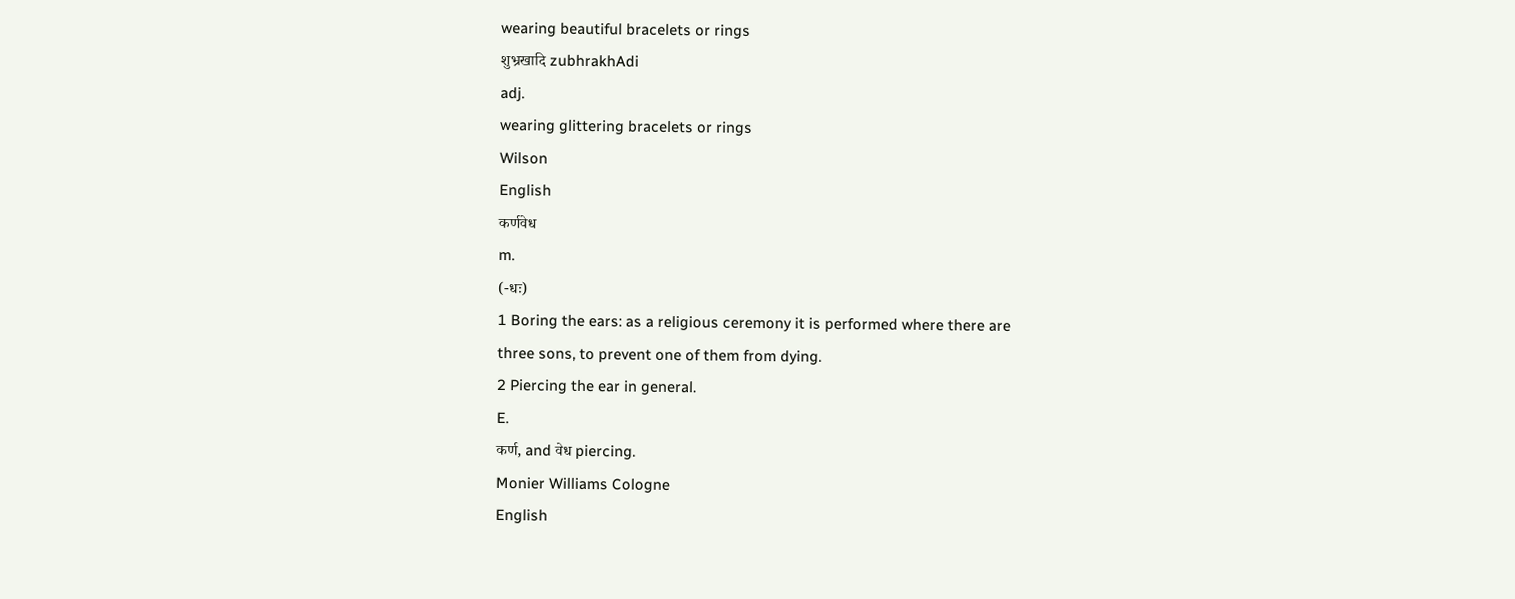wearing beautiful bracelets or rings
शुभ्रखादि zubhrakhAdi
adj.
wearing glittering bracelets or rings
Wilson
English
कर्णवेध
m.
(-धः)
1 Boring the ears: as a religious ceremony it is performed where there are
three sons, to prevent one of them from dying.
2 Piercing the ear in general.
E.
कर्ण, and वेध piercing.
Monier Williams Cologne
English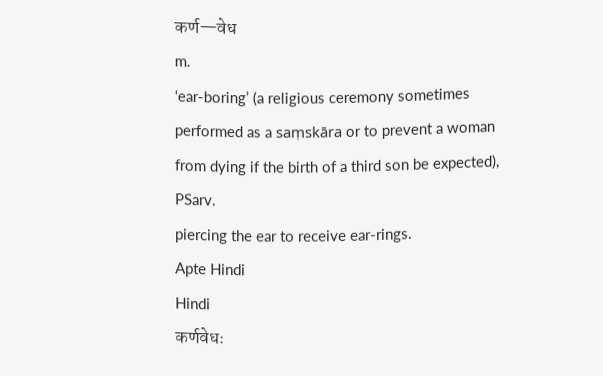कर्ण—वेध
m.
‘ear-boring’ (a religious ceremony sometimes performed as a saṃskāra or to prevent a woman from dying if the birth of a third son be expected),
PSarv.
piercing the ear to receive ear-rings.
Apte Hindi
Hindi
कर्णवेधः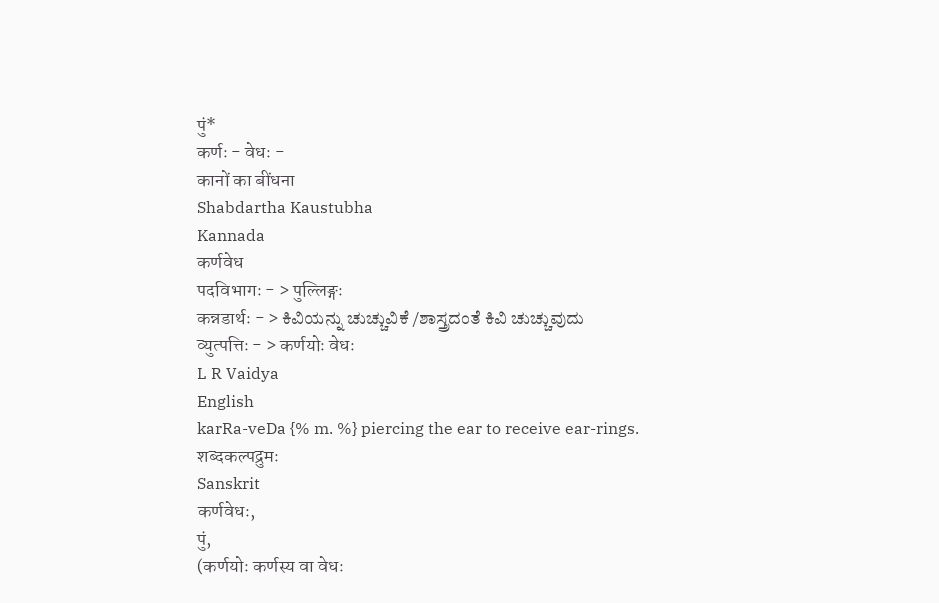पुं*
कर्णः - वेधः -
कानों का बींधना
Shabdartha Kaustubha
Kannada
कर्णवेध
पदविभागः - > पुल्लिङ्गः
कन्नडार्थः - > ಕಿವಿಯನ್ನು ಚುಚ್ಚುವಿಕೆ /ಶಾಸ್ತ್ರದಂತೆ ಕಿವಿ ಚುಚ್ಚುವುದು
व्युत्पत्तिः - > कर्णयोः वेधः
L R Vaidya
English
karRa-veDa {% m. %} piercing the ear to receive ear-rings.
शब्दकल्पद्रुमः
Sanskrit
कर्णवेधः,
पुं,
(कर्णयोः कर्णस्य वा वेधः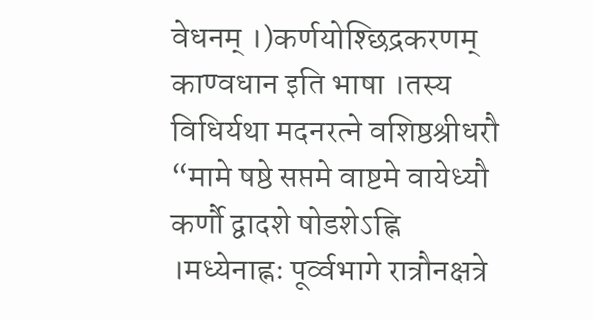वेधनम् ।)कर्णयोश्छिद्रकरणम् काण्वधान इति भाषा ।तस्य विधिर्यथा मदनरत्ने वशिष्ठश्रीधरौ
“मामे षष्ठे सप्तमे वाष्टमे वायेध्यौ कर्णौ द्वादशे षोडशेऽह्नि ।मध्येनाह्नः पूर्व्वभागे रात्रौनक्षत्रे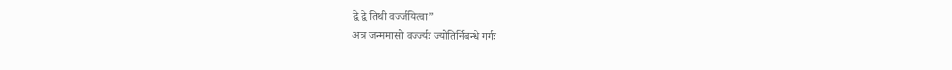द्वे द्वे तिथी वर्ज्जयित्वा”
अत्र जन्ममासो वर्ज्ज्यः ज्योतिर्निबन्धे गर्गः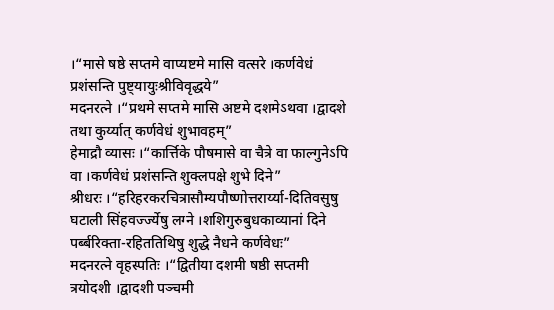।“मासे षष्ठे सप्तमे वाप्यष्टमे मासि वत्सरे ।कर्णवेधं प्रशंसन्ति पुष्ट्यायुःश्रीविवृद्धये”
मदनरत्ने ।“प्रथमे सप्तमे मासि अष्टमे दशमेऽथवा ।द्वादशे तथा कुर्य्यात् कर्णवेधं शुभावहम्”
हेमाद्रौ व्यासः ।“कार्त्तिके पौषमासे वा चैत्रे वा फाल्गुनेऽपि वा ।कर्णवेधं प्रशंसन्ति शुक्लपक्षे शुभे दिने”
श्रीधरः ।“हरिहरकरचित्रासौम्यपौष्णोत्तरार्य्या-दितिवसुषु घटाली सिंहवर्ज्ज्येषु लग्ने ।शशिगुरुबुधकाव्यानां दिने पर्ब्बरिक्ता-रहिततिथिषु शुद्धे नैधने कर्णवेधः”
मदनरत्ने वृहस्पतिः ।“द्वितीया दशमी षष्ठी सप्तमी त्रयोदशी ।द्वादशी पञ्चमी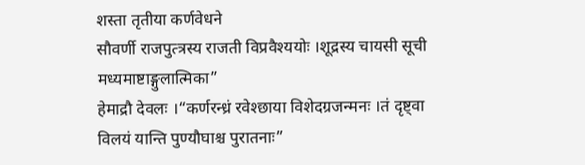शस्ता तृतीया कर्णवेधने
सौवर्णी राजपुत्त्रस्य राजती विप्रवैश्ययोः ।शूद्रस्य चायसी सूची मध्यमाष्टाङ्गुलात्मिका”
हेमाद्रौ देवलः ।“कर्णरन्ध्रं रवेश्छाया विशेदग्रजन्मनः ।तं दृष्ट्वा विलयं यान्ति पुण्यौघाश्च पुरातनाः”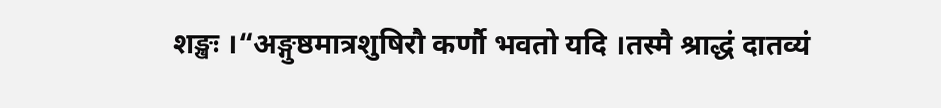शङ्खः ।“अङ्गुष्ठमात्रशुषिरौ कर्णौ भवतो यदि ।तस्मै श्राद्धं दातव्यं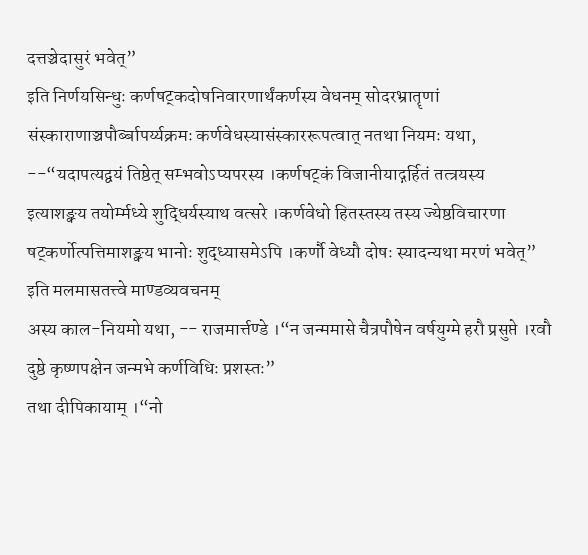दत्तञ्चेदासुरं भवेत्”
इति निर्णयसिन्धुः कर्णषट्कदोषनिवारणार्थंकर्णस्य वेधनम् सोदरभ्रातॄणां संस्काराणाञ्चपौर्ब्बापर्य्यक्रमः कर्णवेधस्यासंस्काररूपत्वात् नतथा नियमः यथा, --“यदापत्यद्वयं तिष्ठेत् सम्भवोऽप्यपरस्य ।कर्णषट्कं विजानीयाद्गर्हितं तत्त्रयस्य
इत्याशङ्क्य तयोर्म्मध्ये शुद्धिर्यस्याथ वत्सरे ।कर्णवेधो हितस्तस्य तस्य ज्येष्ठविचारणा
षट्कर्णोत्पत्तिमाशङ्क्य भानोः शुद्ध्यासमेऽपि ।कर्णौ वेध्यौ दोषः स्यादन्यथा मरणं भवेत्”
इति मलमासतत्त्वे माण्डव्यवचनम्
अस्य काल-नियमो यथा, -- राजमार्त्तण्डे ।“न जन्ममासे चैत्रपौषेन वर्षयुग्मे हरौ प्रसुप्ते ।रवौ दुष्ठे कृष्णपक्षेन जन्मभे कर्णविधिः प्रशस्तः”
तथा दीपिकायाम् ।“नो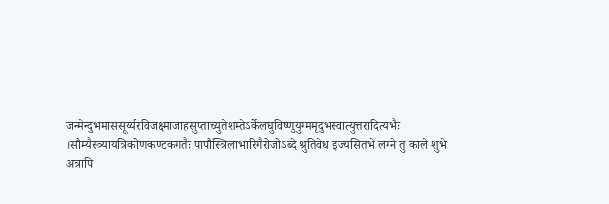जन्मेन्दुभमाससूर्य्यरविजक्ष्माजाहसुप्ताच्युतेशम्तेऽर्केलघुविष्णुयुग्ममृदुभस्वात्युत्तरादित्यभैः ।सौम्यैस्त्र्यायत्रिकोणकण्टकगतैः पापौस्त्रिलाभारिगैरोजोऽब्दे श्रुतिवेध इज्यसितभे लग्ने तु काले शुभे
अत्रापि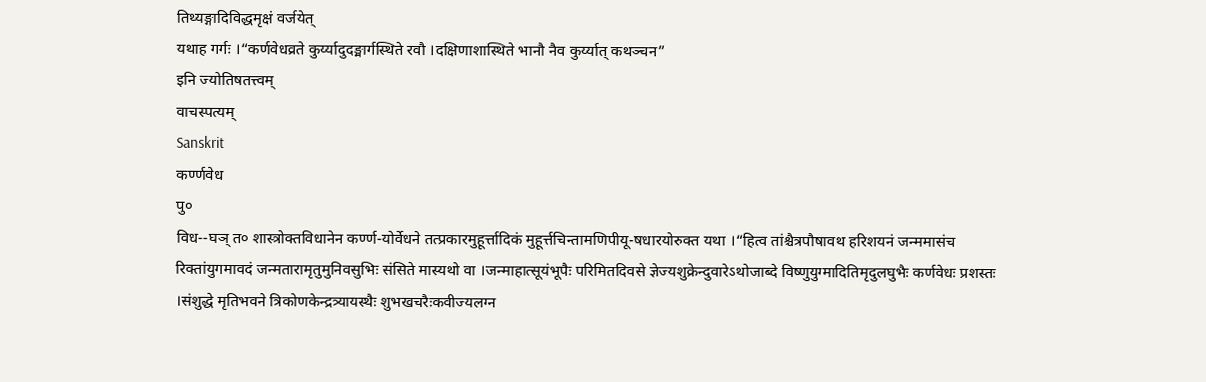तिथ्यङ्गादिविद्धमृक्षं वर्जयेत्
यथाह गर्गः ।“कर्णवेधव्रते कुर्य्यादुदङ्मार्गस्थिते रवौ ।दक्षिणाशास्थिते भानौ नैव कुर्य्यात् कथञ्चन”
इनि ज्योतिषतत्त्वम्
वाचस्पत्यम्
Sanskrit
कर्ण्णवेध
पु०
विध--घञ् त० शास्त्रोक्तविधानेन कर्ण्ण-योर्वेधने तत्प्रकारमुहूर्त्तादिकं मुहूर्त्तचिन्तामणिपीयू-षधारयोरुक्त यथा ।“हित्व तांश्चैत्रपौषावथ हरिशयनं जन्ममासंच रिक्तांयुगमावदं जन्मतारामृतुमुनिवसुभिः संसिते मास्यथो वा ।जन्माहात्सूयंभूपैः परिमितदिवसे ज्ञेज्यशुक्रेन्दुवारेऽथोजाब्दे विष्णुयुग्मादितिमृदुलघुभैः कर्णवेधः प्रशस्तः ।संशुद्धे मृतिभवने त्रिकोणकेन्द्रत्र्यायस्थैः शुभखचरैःकवीज्यलग्न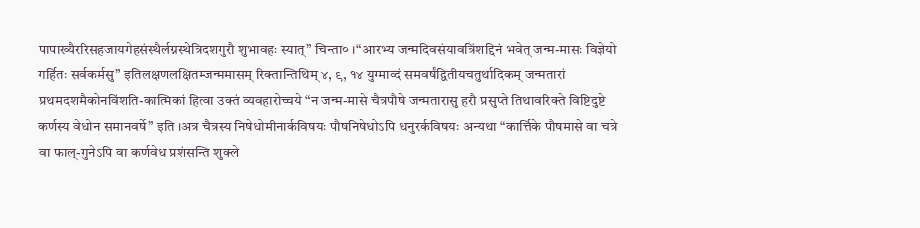पापाख्यैररिसहजायगेहसंस्थैर्लग्नस्थेत्रिदशगुरौ शुभावहः स्यात्” चिन्ता० ।“आरभ्य जन्मदिवसंयावत्रिंशद्दिनं भवेत् जन्म-मासः विज्ञेयो गर्हितः सर्वकर्मसु” इतिलक्षणलक्षितम्जन्ममासम् रिक्तान्तिथिम् ४, ९, १४ युग्माव्दं समवर्षंद्वितीयचतुर्थादिकम् जन्मतारां प्रथमदशमैकोनविंशति-कात्मिकां हित्वा उक्तं व्यवहारोच्चये “न जन्म-मासे चैत्रपौषे जन्मतारासु हरौ प्रसुप्ते तिथावरिक्ते विष्टिदुष्टे कर्णस्य वेधोन समानवर्षे” इति ।अत्र चैत्रस्य निषेधोमीनार्कविषयः पौषनिषेधोऽपि धनुरर्कविषयः अन्यथा “कार्त्तिके पौषमासे वा चत्रे वा फाल्-गुनेऽपि वा कर्णवेध प्रशंसन्ति शुक्ले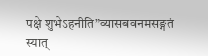पक्षे शुभेऽहनीति”व्यासबवनमसङ्गतं स्यात्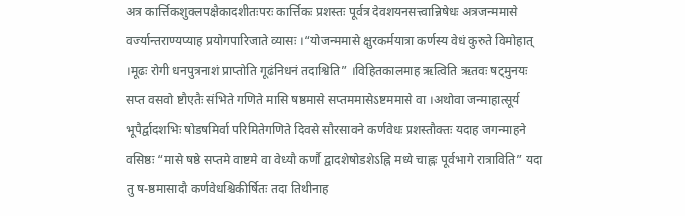अत्र कार्त्तिकशुक्लपक्षैकादशीतःपरः कार्त्तिकः प्रशस्तः पूर्वत्र देवशयनसत्त्वान्निषेधः अत्रजन्ममासे वर्ज्यान्तराण्यप्याह प्रयोगपारिजाते व्यासः ।“योजन्ममासे क्षुरकर्मयात्रा कर्णस्य वेधं कुरुते विमोहात् ।मूढः रोगी धनपुत्रनाशं प्राप्तोति गूढंनिधनं तदाश्विति” ।विहितकालमाह ऋत्विति ऋतवः षट्मुनयः सप्त वसवो ष्टौएतैः संभिते गणिते मासि षष्ठमासे सप्तममासेऽष्टममासे वा ।अथोवा जन्माहात्सूर्य भूपैर्द्वादशभिः षोडषमिर्वा परिमितेगणिते दिवसे सौरसावने कर्णवेधः प्रशस्तौक्तः यदाह जगन्माहने वसिष्ठः “मासे षष्ठे सप्तमे वाष्टमे वा वेध्यौ कर्णौ द्वादशेषोडशेऽह्नि मध्ये चाह्नः पूर्वभागे रात्राविति” यदा तु ष-ष्ठमासादौ कर्णवेधश्चिकीर्षितः तदा तिथीनाह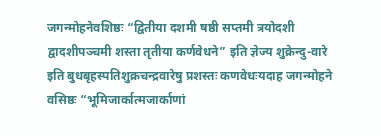जगन्मोहनेवशिष्ठः “द्वितीया दशमी षष्ठी सप्तमी त्रयोदशी द्वादशीपञ्चमी शस्ता तृतीया कर्णवेधने” इति ज्ञेज्य शुक्रेन्दु-वारे इति बुधबृहस्पतिशुक्रचन्द्रवारेषु प्रशस्तः कणवेधःयदाह जगन्मोहने वसिष्ठः “भूमिजार्कात्मजार्काणां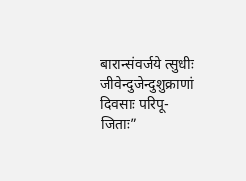बारान्संवर्जये त्सुधीः जीवेन्दुजेन्दुशुक्राणां दिवसाः परिपू-जिताः”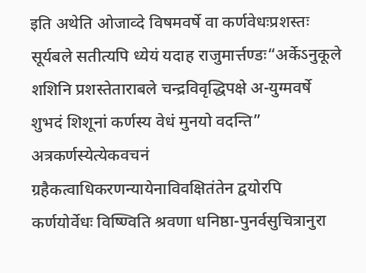इति अथेति ओजाव्दे विषमवर्षे वा कर्णवेधःप्रशस्तः सूर्यबले सतीत्यपि ध्येयं यदाह राजुमार्त्तण्डः“अर्केऽनुकूले शशिनि प्रशस्तेताराबले चन्द्रविवृद्धिपक्षे अ-युग्मवर्षे शुभदं शिशूनां कर्णस्य वेधं मुनयो वदन्ति” अत्रकर्णस्येत्येकवचनं ग्रहैकत्वाधिकरणन्यायेनाविवक्षितंतेन द्वयोरपि कर्णयोर्वेधः विष्ण्विति श्रवणा धनिष्ठा-पुनर्वसुचित्रानुरा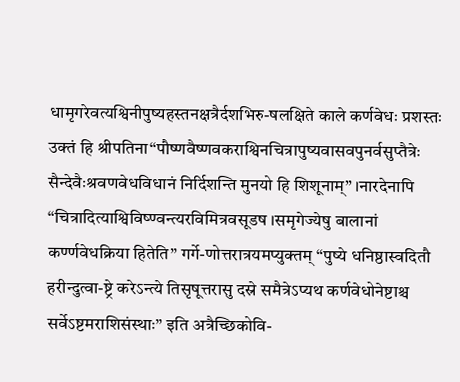धामृगरेवत्यश्विनीपुष्यहस्तनक्षत्रैर्दशभिरु-षलक्षिते काले कर्णवेधः प्रशस्तः उक्तं हि श्रीपतिना“पौष्णवैष्णवकराश्विनचित्रापुष्यवासवपुनर्वसुप्तैत्रेः सैन्देवैःश्रवणवेधविधानं निर्दिशन्ति मुनयो हि शिशूनाम्” ।नारदेनापि “चित्रादित्याश्विविष्ण्वन्त्यरविमित्रवसूडष ।समृगेज्येषु बालानां कर्ण्णवेधक्रिया हितेति” गर्गे-णोत्तरात्रयमप्युक्तम् “पुष्ये धनिष्ठास्वदितौ हरीन्दुत्वा-ष्ट्रे करेऽन्त्ये तिसृषूत्तरासु दस्रे समैत्रेऽप्यथ कर्णवेधोनेष्टाश्च सर्वेऽष्टमराशिसंस्थाः” इति अत्रैच्छिकोवि-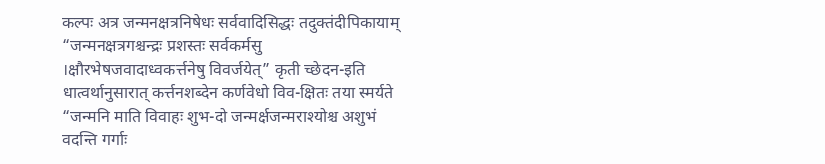कल्पः अत्र जन्मनक्षत्रनिषेधः सर्ववादिसिद्धः तदुक्तंदीपिकायाम् “जन्मनक्षत्रगश्चन्द्रः प्रशस्तः सर्वकर्मसु ।क्षौरभेषजवादाध्वकर्त्तनेषु विवर्जयेत्” कृती च्छेदन-इति धात्वर्थानुसारात् कर्त्तनशब्देन कर्णवेधो विव-क्षितः तया स्मर्यते “जन्मनि माति विवाहः शुभ-दो जन्मर्क्षजन्मराश्योश्च अशुभं वदन्ति गर्गाः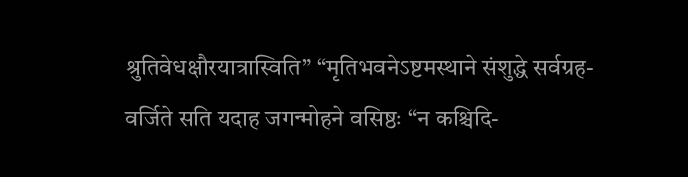श्रुतिवेधक्षौरयात्रास्विति” “मृतिभवनेऽष्टमस्थाने संशुद्धे सर्वग्रह-वर्जिते सति यदाह जगन्मोहने वसिष्ठः “न कश्चिदि-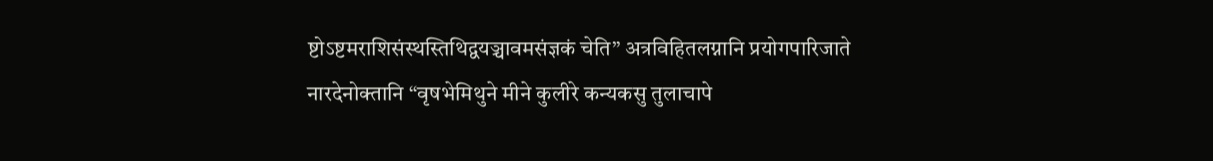ष्टोऽष्टमराशिसंस्थस्तिथिद्वयञ्चावमसंज्ञकं चेति” अत्रविहितलग्नानि प्रयोगपारिजाते नारदेनोक्तानि “वृषभेमिथुने मीने कुलीरे कन्यकसु तुलाचापे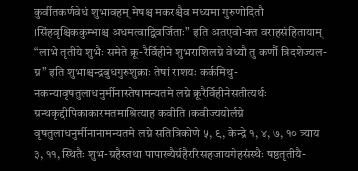कुर्वीतकर्णवेधं शुभावहम् मेषश्च मकरश्चैव मध्यमा गुरुणोदितौ ।सिंहवृश्चिककुम्भाश्च अधमत्वाद्विवर्जिताः” इति अतएवो-क्त वराहसंहितायाम् “लाभे तृतीये शुभैः समेते क्रू-रैर्विहीने शुभराशिलग्ने वेध्यौ तु कर्णौ त्रिदशेज्यल-ग्न” इति शुभाश्चन्द्रबुधगुरुशुक्राः तेषां राशयः कर्कमिथु-नकन्यावृषतुलाधनुर्मीनास्तेषामन्यतमे लग्ने क्रूरैर्विहीनेसतीत्यर्थः ग्रन्थकृद्दीपिकाकारमतमाश्रित्याह कवीति ।कवीज्ययोर्लग्ने वृषतुलाधनुर्मीनानामन्यतमे लग्ने सतित्रिकोणे ५, ९, केन्द्रे १, ४, ७, १० त्र्याय ३, ११, स्थितैः शुभ-ग्रहैस्तथा पापाख्यैर्ग्रहैररिसहजायगेहसंस्थैः षष्ठतृतीयै-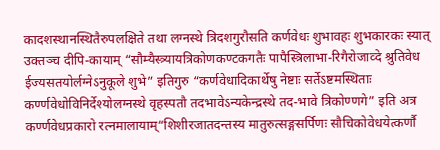कादशस्थानस्थितैरुपलक्षिते तथा लग्नस्थे त्रिदशगुरौसति कर्णवेधः शुभावहः शुभकारकः स्यात् उक्तञ्च दीपि-कायाम् “सौम्यैस्त्र्यायत्रिकोणकण्टकगतैः पापैस्त्रिलाभा-रिगैरोजाव्दे श्रुतिवेध ईज्यसतयोर्लग्नेऽनुकूले शुभे” इतिगुरु “कर्णवेधादिकार्थेषु नेष्टाः सर्तेऽष्टमस्थिताः कर्ण्णवेधोविनिर्देश्योलग्नस्थे वृहस्पतौ तदभावेऽन्यकेन्द्रस्थे तद-भावे त्रिकोण्णगे” इति अत्र कर्ण्णवेधप्रकारो रत्नमालायाम्“शिशीरजातदन्तस्य मातुरुत्सङ्गसर्पिणः सौचिकोवेधयेत्कर्णौ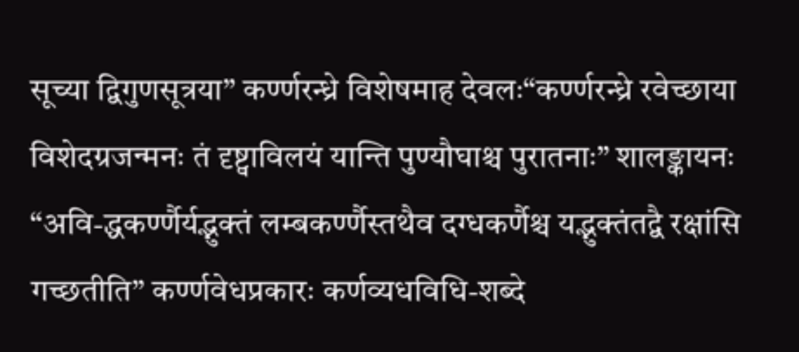सूच्या द्विगुणसूत्रया” कर्ण्णरन्ध्रे विशेषमाह देवलः“कर्ण्णरन्ध्रे रवेच्छाया विशेदग्रजन्मनः तं दृष्ट्वाविलयं यान्ति पुण्यौघाश्च पुरातनाः” शालङ्कायनः “अवि-द्धकर्ण्णैर्यद्भुक्तं लम्बकर्ण्णैस्तथैव दग्धकर्णैश्च यद्भुक्तंतद्वै रक्षांसि गच्छतीति” कर्ण्णवेधप्रकारः कर्णव्यधविधि-शब्दे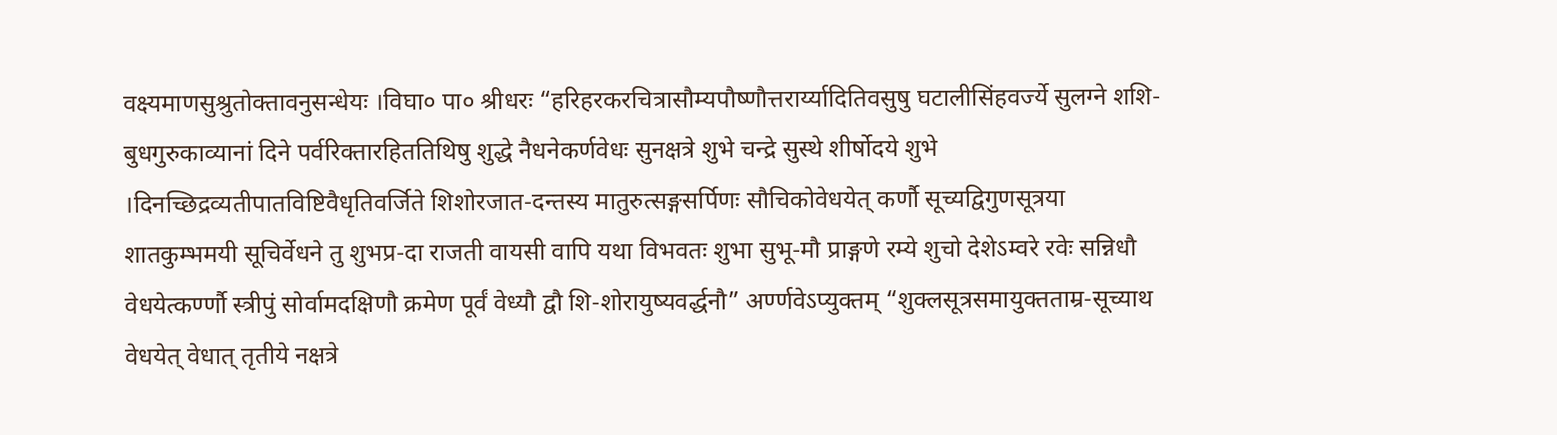वक्ष्यमाणसुश्रुतोक्तावनुसन्धेयः ।विघा० पा० श्रीधरः “हरिहरकरचित्रासौम्यपौष्णौत्तरार्य्यादितिवसुषु घटालीसिंहवर्ज्ये सुलग्ने शशि-बुधगुरुकाव्यानां दिने पर्वरिक्तारहिततिथिषु शुद्धे नैधनेकर्णवेधः सुनक्षत्रे शुभे चन्द्रे सुस्थे शीर्षोदये शुभे ।दिनच्छिद्रव्यतीपातविष्टिवैधृतिवर्जिते शिशोरजात-दन्तस्य मातुरुत्सङ्गसर्पिणः सौचिकोवेधयेत् कर्णौ सूच्यद्विगुणसूत्रया शातकुम्भमयी सूचिर्वेधने तु शुभप्र-दा राजती वायसी वापि यथा विभवतः शुभा सुभू-मौ प्राङ्गणे रम्ये शुचो देशेऽम्वरे रवेः सन्निधौ वेधयेत्कर्ण्णौ स्त्रीपुं सोर्वामदक्षिणौ क्रमेण पूर्वं वेध्यौ द्वौ शि-शोरायुष्यवर्द्धनौ” अर्ण्णवेऽप्युक्तम् “शुक्लसूत्रसमायुक्तताम्र-सूच्याथ वेधयेत् वेधात् तृतीये नक्षत्रे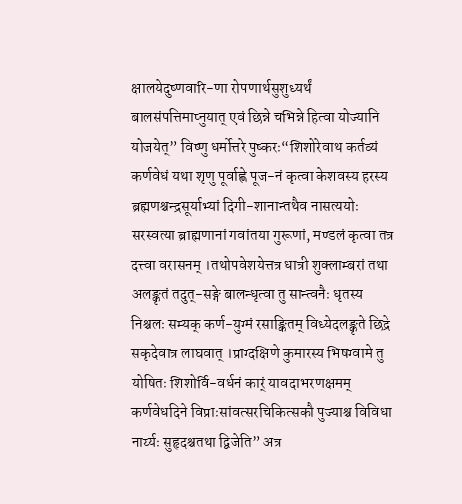क्षालयेदुष्णवारि-णा रोपणार्थसुशुध्यर्थं बालसंपत्तिमाप्नुयात् एवं छिन्ने चभिन्ने हित्वा योज्यानि योजयेत्” विष्णु धर्मोत्तरे पुष्करः“शिशोरेवाथ कर्तव्यं कर्णवेधं यथा शृणु पूर्वाह्णे पूज-नं कृत्वा केशवस्य हरस्य ब्रह्मणश्चन्द्रसूर्याभ्यां दिगी-शानान्तथैव नासत्ययोः सरस्वत्या ब्राह्मणानां गवांतया गुरूणां, मण्डलं कृत्वा तत्र दत्त्वा वरासनम् ।तथोपवेशयेत्तत्र धात्री शुक्लाम्बरां तथा अलङ्कृतं तदुत्-सङ्गे बालन्धृत्वा तु सान्त्वनैः धृतस्य निश्चलः सम्यक् कर्ण-युग्मं रसाङ्कितम् विध्येदलङ्कृते छिद्रे सकृदेवात्र लाघवात् ।प्राग्दक्षिणे कुमारस्य भिषग्वामे तु योषितः शिशोर्वि-वर्धनं कार्ं यावदाभरणक्षमम् कर्णवेधदिने विप्राःसांवत्सरचिकित्सकौ पुज्याश्च विविधा नार्य्यः सुहृदश्चतथा द्विजेति” अत्र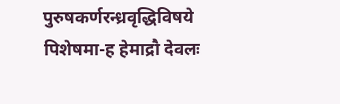पुरुषकर्णरन्ध्रवृद्धिविषये पिशेषमा-ह हेमाद्रौ देवलः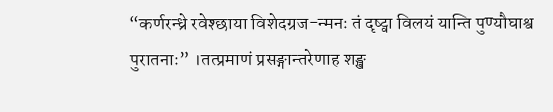“कर्णरन्ध्रे रवेश्छाया विशेदग्रज-न्मनः तं दृष्ट्वा विलयं यान्ति पुण्यौघाश्व पुरातनाः” ।तत्प्रमाणं प्रसङ्गान्तरेणाह शङ्ख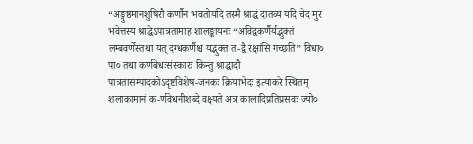“अङ्गुष्ठमानशुषिरौ कर्णौन भवतोयदि तस्मै श्राद्धं दातव्य यदि चेद मुर भवेत्तस्य श्राद्धेऽपात्रतामाह शालङ्कायनः “अविद्वकर्णैर्यद्भुक्तं लम्बवर्णेस्तथा यत् दग्धकर्णैश्च यद्भुक्त त-द्वै रक्षांसि गच्छति” विधा० पा० तथा कर्णबेधःसंस्कारः किन्तु श्राद्धादौ पात्रतासम्पादकोऽदृष्टविशेष-जनकः क्रियाभेदः इत्याकरे स्थितम् शलाकामानं क-र्णवेधनीशब्दे वक्ष्यते अत्र कालादिप्रतिप्रसवः ज्यो०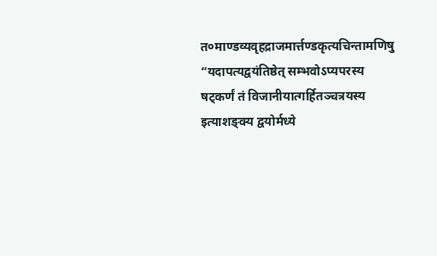त०माण्डव्यवृहद्राजमार्त्तण्डकृत्यचिन्तामणिषु “यदापत्यद्वयंतिष्ठेत् सम्भवोऽप्यपरस्य षट्कर्णं तं विजानीयात्गर्हितञ्चत्रयस्य इत्याशङ्क्य द्वयोर्मध्ये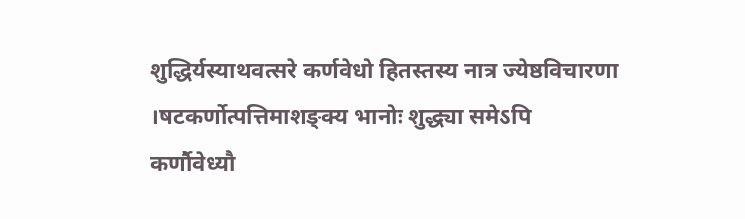शुद्धिर्यस्याथवत्सरे कर्णवेधो हितस्तस्य नात्र ज्येष्ठविचारणा ।षटकर्णोत्पत्तिमाशङ्क्य भानोः शुद्ध्या समेऽपि कर्णौवेध्यौ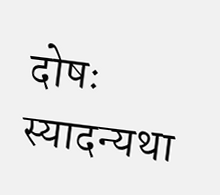दोषः स्यादन्यथा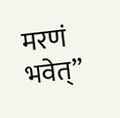मरणं भवेत्”